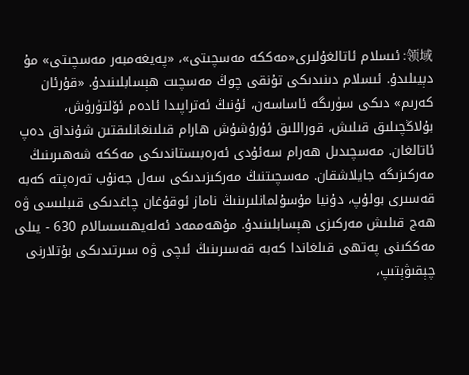领域: ئىسلام ئاتالغۇلىرى«مەككە مەسچىتى»، «پەيغەمبەر مەسچىتى» مۇ دېيىلىدۇ. ئىسلام دىنىدىكى تۇنقى چوڭ مەسچىت ھېسابلىنىدۇ. «قۇرئان كەرىم» دىكى سۈرىگە ئاساسەن، ئۇنىڭ ئەتراپىدا ئادەم ئۆلتۈرۈش، بۇلاڭچىلىق قىلىش، قوراللىق ئۇرۇشۇش ھارام قىلىنغانلىقتىن شۇنداق دەپ ئاتالغان. مەسچىدىل ھەرام سەئۇدى ئەرەبىستاندىكى مەككە شەھىرىنىڭ مەركىزىگە جايلاشقان. مەسچىتنىڭ مەركىزىدىكى سەل جەنۇب تەرەپتە كەبە قەسىرى بولۇپ، دۇنيا مۇسۇلمانلىرىنىڭ ناماز ئوقۇغان چاغدىكى قىبلىسى ۋە ھەج قىلىش مەركىزى ھېسابلىنىدۇ. مۇھەممەد ئەلەيھىسسالام 630 - يىلى مەككىنى پەتھى قىلغاندا كەبە قەسىرىنىڭ ئىچى ۋە سىرتىدىكى بۇتلارنى چېقىۋېتىپ،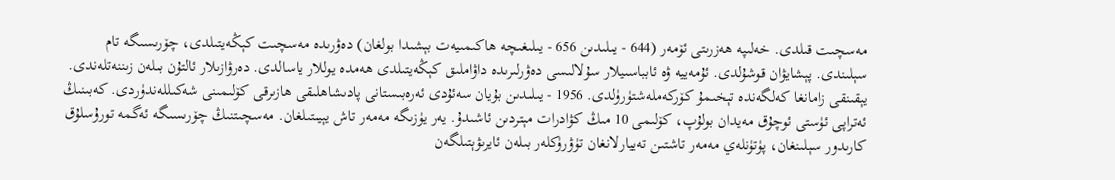مەسچىت قىلدى. خەلىپە ھەزرىتى ئۆمەر (644 - يىلىدىن 656 - يىلىغىچە ھاكىمىيەت بېشىدا بولغان) دەۋرىدە مەسچىت كېڭەيتىلدى، چۆرىسىگە تام سېلىندى. پېشايۋان قوشۇلدى. ئۇمەييە ۋە ئابباسىيلار سۇلالىسى دەۋرلىرىدە داۋاملىق كېڭەيتىلدى ھەمدە يوللار ياسالدى. دەرۋازىلار ئالتۇن بىلەن زىننەتلەندى. يېقىنقى زامانغا كەلگەندە تېخىمۇ كۆركەملەشتۈرۈلدى. 1956 - يىلىدىن بۇيان سەئۇدى ئەرەبىستانى پادىشاھلىقى ھازىرقى كۆلىمىنى شەكىللەندۈردى. كەبىنىڭ ئەتراپى ئۈستى ئوچۇق مەيدان بولۇپ، كۆلىمى 10 مىڭ كۋادرات مېتردىن ئاشىدۇ. يەر يۈزىگە مەمەر تاش يېيىتىلغان. مەسچىتنىڭ چۆرىسىگە ئەگمە تورۇسلۇق كارىدور سېلىنغان، پۈتۈنلەي مەمەر تاشتىن تەييارلانغان تۈۋرۈكلەر بىلەن ئايرىۋېتىلگەن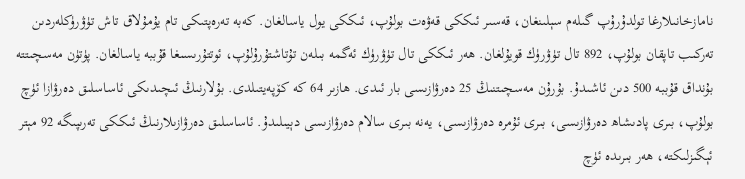نامازخانىلارغا تولدۇرۇپ گىلەم سېلىنغان، قەسىر ئىككى قەۋەت بولۇپ، ئىككى يول ياسالغان. كەبە تەرەپتىكى تام يۇمۇلاق تاش تۈۋرۈكلەردىن تەركىب تاپقان بولۇپ، 892 تال تۈۋرۈك قويۇلغان. ھەر ئىككى تال تۈۋرۈك ئەگمە بىلەن تۇتاشتۇرۇلۇپ، ئوتتۇرىسىغا قۇببە ياسالغان. پۈتۈن مەسچىتتە بۇنداق قۇببە 500 دىن ئاشىدۇ. بۇرۇن مەسچىتنىڭ 25 دەرۋازىسى بار ئىدى. ھازىر 64 كە كۆپەيتىلدى. بۇلارنىڭ ئىچىدىكى ئاساسلىق دەرۋازا ئۈچ بولۇپ، بىرى پادىشاھ دەرۋازىسى، بىرى ئۇمرە دەرۋازىسى، يەنە بىرى سالام دەرۋازىسى دېيىلىدۇ. ئاساسلىق دەرۋازىلارنىڭ ئىككى تەرىپىگە 92 مېتر ئېگىزلىكتە، ھەر بىرىدە ئۈچ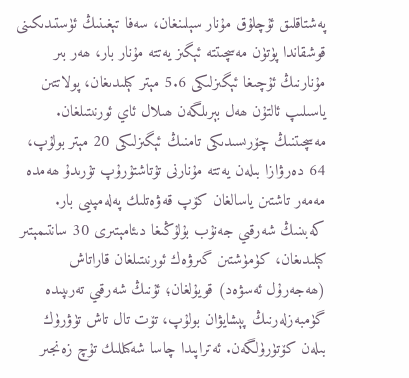پەشتاقلىق ئۇچلۇق مۇنار سېلىنغان، سەفا تېغىنىڭ ئۈستىدىكىنى قوشقاندا پۈتۈن مەسچىتتە ئېگىز يەتتە مۇنار بار، ھەر بىر مۇنارنىڭ ئۇچىغا ئېگىزلىكى 5.6 مېتر كېلىدىغان، پولاتتىن ياسىلىپ ئالتۇن ھەل بېرىلگەن ھىلال ئاي ئورنىتىلغان. مەسچىتنىڭ چۆرىسىدىكى تامنىڭ ئېگىزلىكى 20 مېتر بولۇپ، 64 دەرۋازا بىلەن يەتتە مۇنارنى تۇتاشتۇرۇپ تۇرىدۇ ھەمدە مەمەر تاشتىن ياسالغان كۆپ قەۋەتلىك پەلەمپىيى بار. كەبىنىڭ شەرقىي جەنۇب بۇلۇڭىغا دىئامېتىرى 30 سانتىمېتىر كېلىدىغان، كۈمۈشتىن گىرۋەك ئورنىتىلغان قاراتاش (ھەجەرۇل ئەسۋەد) قويۇلغان؛ ئۇنىڭ شەرقىي تەرىپىدە گۈمبەزلەرنىڭ پېشايۋان بولۇپ، تۆت تال تاش تۈۋرۈك بىلەن كۆتۈرۈلگەن. ئەتراپىدا چاسا شەكىللىك تۇچ زەنجىر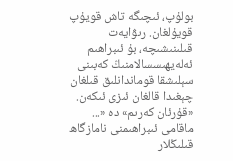بولۇپ، ئىچىگە تاش قويۇپ قويۇلغان. رىۋايەت قىلىنىشىچە، بۇ ئىبراھىم ئەلەيھىسسالامنىڭ كەبىنى سېلىشقا قوماندانلىق قىلغان چېغىدا قالغان ئىزى ئىكەن. «قۇرئان كەرىم» دە «... ماقامى ئىبراھىمنى نامازگاھ قىلىڭلار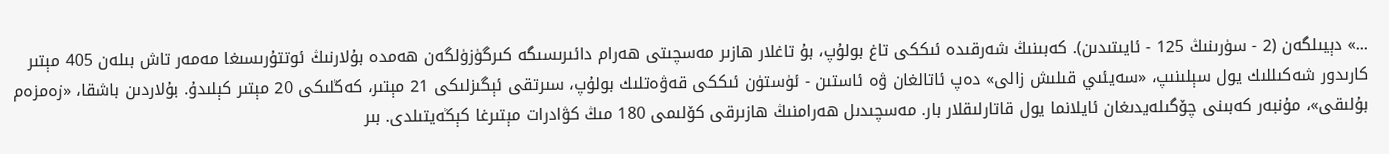...» دېيىلگەن (2 - سۈرىنىڭ 125 - ئايىتىدىن). كەبىنىڭ شەرقىدە ئىككى تاغ بولۇپ، بۇ تاغلار ھازىر مەسچىتى ھەرام دائىرىسىگە كىرگۈزۈلگەن ھەمدە بۇلارنىڭ ئوتتۇرىسىغا مەمەر تاش بىلەن 405 مېتىر كارىدور شەكىللىك يول سېلىنىپ، «سەيئىي قىلىش زالى» دەپ ئاتالغان ۋە ئاستىن - ئۈستۈن ئىككى قەۋەتلىك بولۇپ، سىرتقى ئېگىزلىكى 21 مېتىر، كەڭلىكى 20 مېتىر كېلىدۇ. بۇلاردىن باشقا، «زەمزەم بۇلىقى»، مۇنبەر كەبىنى چۆگىلەيدىغان ئايلانما يول قاتارلىقلار بار. مەسچىدىل ھەرامنىڭ ھازىرقى كۆلىمى 180 مىڭ كۋادرات مېتىرغا كېڭەيتىلدى. بىر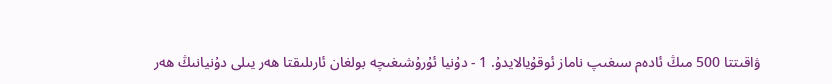ۋاقىتتا 500 مىڭ ئادەم سىغىپ ناماز ئوقۇيالايدۇ. 1 - دۇنيا ئۇرۇشىغىچە بولغان ئارىلىقتا ھەر يىلى دۇنيانىڭ ھەر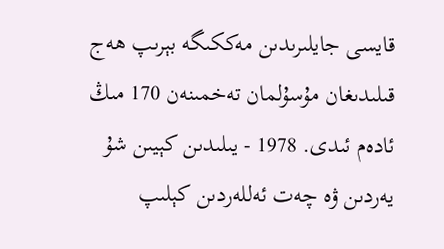قايسى جايلىرىدىن مەككىگە بېرىپ ھەج قىلىدىغان مۇسۇلمان تەخمىنەن 170 مىڭ ئادەم ئىدى. 1978 - يىلىدىن كېيىن شۇ يەردىن ۋە چەت ئەللەردىن كېلىپ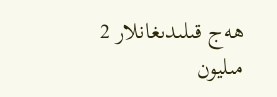ھەج قىلىدىغانلار 2 مىليون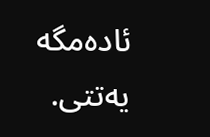ئادەمگە يەتتى.